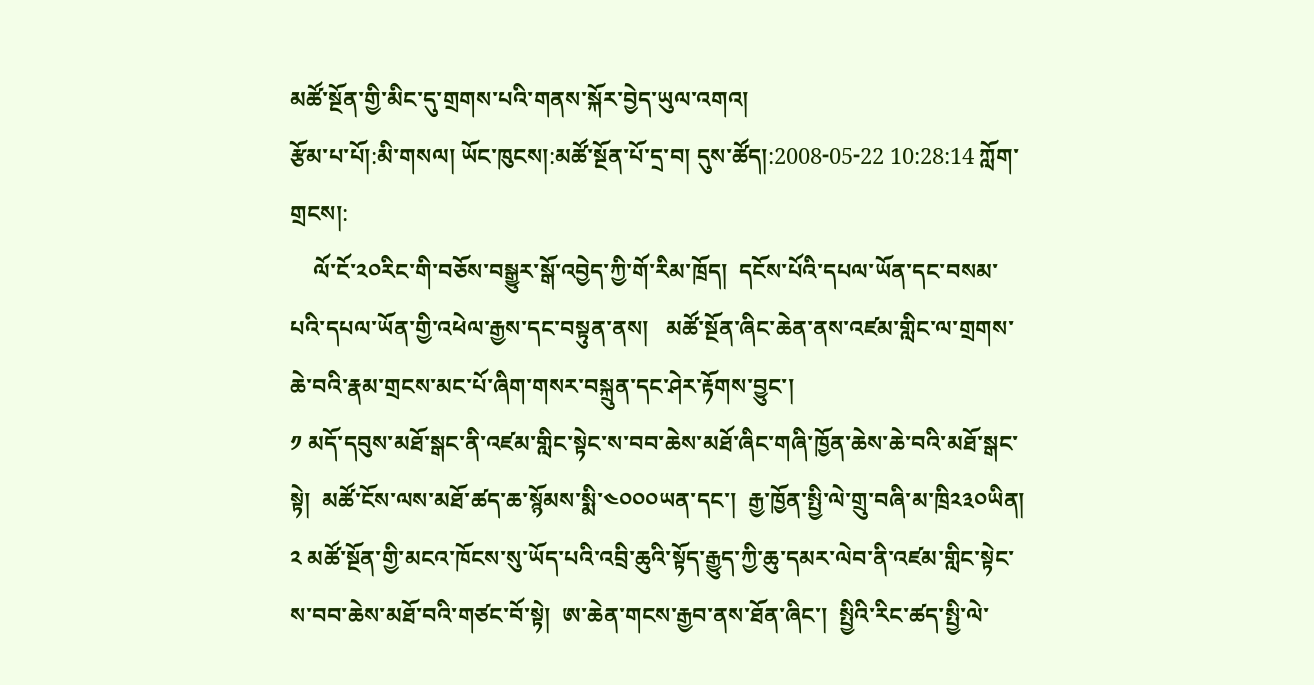མཚོ་སྔོན་གྱི་མིང་དུ་གྲགས་པའི་གནས་སྐོར་བྱེད་ཡུལ་འགའ།
རྩོམ་པ་པོ།:མི་གསལ། ཡོང་ཁུངས།:མཚོ་སྔོན་པོ་དྲ་བ། དུས་ཚོད།:2008-05-22 10:28:14 ཀློག་གྲངས།:
    ལོ་ངོ་༢༠རིང་གི་བཅོས་བསྒྱུར་སྒོ་འབྱེད་ཀྱི་གོ་རིམ་ཁྲོད།  དངོས་པོའི་དཔལ་ཡོན་དང་བསམ་པའི་དཔལ་ཡོན་གྱི་འཕེལ་རྒྱས་དང་བསྟུན་ནས།   མཚོ་སྔོན་ཞིང་ཆེན་ནས་འཛམ་གླིང་ལ་གྲགས་ཆེ་བའི་རྣམ་གྲངས་མང་པོ་ཞིག་གསར་བསྐྲུན་དང་ཤེར་རྟོགས་བྱུང་།
༡ མདོ་དབུས་མཐོ་སྒང་ནི་འཛམ་གླིང་སྟེང་ས་བབ་ཆེས་མཐོ་ཞིང་གཞི་ཁྱོན་ཆེས་ཆེ་བའི་མཐོ་སྒང་སྟེ།  མཚོ་ངོས་ལས་མཐོ་ཚད་ཆ་སྙོམས་སྨི་༤༠༠༠ཡན་དང་།  རྒྱ་ཁྱོན་སྤྱི་ལེ་གྲུ་བཞི་མ་ཁྲི༢༣༠ཡིན།
༢ མཚོ་སྔོན་གྱི་མངའ་ཁོངས་སུ་ཡོད་པའི་འབྲི་ཆུའི་སྟོད་རྒྱུད་ཀྱི་ཆུ་དམར་ལེབ་ནི་འཛམ་གླིང་སྟེང་ས་བབ་ཆེས་མཐོ་བའི་གཙང་བོ་སྟེ།  ཨ་ཆེན་གངས་རྒྱབ་ནས་ཐོན་ཞིང་།  སྤྱིའི་རིང་ཚད་སྤྱི་ལེ་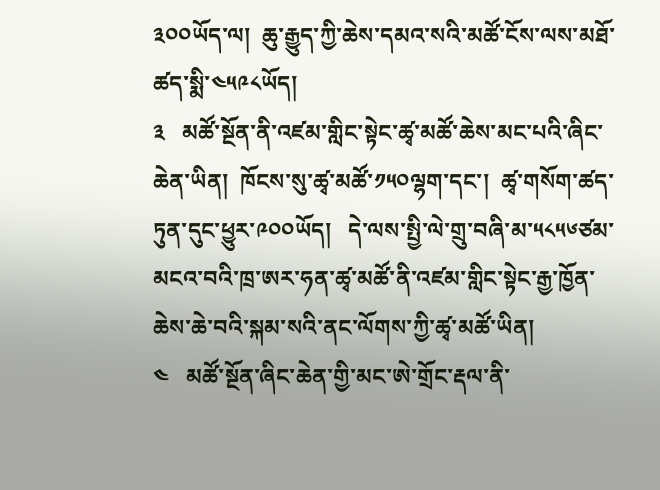༣༠༠ཡོད་ལ།  ཆུ་རྒྱུད་ཀྱི་ཆེས་དམའ་སའི་མཚོ་ངོས་ལས་མཐོ་ཚད་སྨི་༤༥༩༨ཡོད།
༣   མཚོ་སྔོན་ནི་འཛམ་གླིང་སྟེང་ཚྭ་མཚོ་ཆེས་མང་པའི་ཞིང་ཆེན་ཡིན།  ཁོངས་སུ་ཚྭ་མཚོ་༡༥༠ལྷག་དང་།  ཚྭ་གསོག་ཚད་ཏུན་དུང་ཕྱུར་༩༠༠ཡོད།   དེ་ལས་སྤྱི་ལེ་གྲུ་བཞི་མ་༥༨༥༦ཙམ་མངའ་བའི་ཁྲ་ཨར་ཧན་ཚྭ་མཚོ་ནི་འཛམ་གླིང་སྟེང་རྒྱ་ཁྱོན་ཆེས་ཆེ་བའི་སྐམ་སའི་ནང་ལོགས་ཀྱི་ཚྭ་མཚོ་ཡིན།
༤   མཚོ་སྔོན་ཞིང་ཆེན་གྱི་མང་ཨེ་གྲོང་རྡལ་ནི་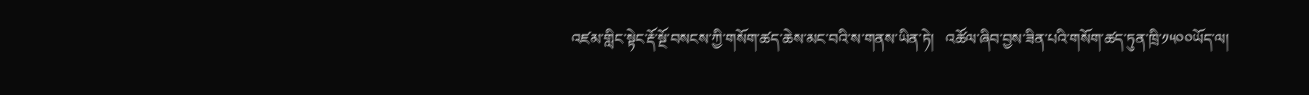འཛམ་གླིང་སྟེང་རྡོ་སྔོ་བསངས་ཀྱི་གསོག་ཚད་ཆེས་མང་བའི་ས་གནས་ཡིན་ཏེ།   འཚོལ་ཞིབ་བྱས་ཟིན་པའི་གསོག་ཚད་ཏུན་ཁྲི་༡༥༠༠ཡོད་ལ།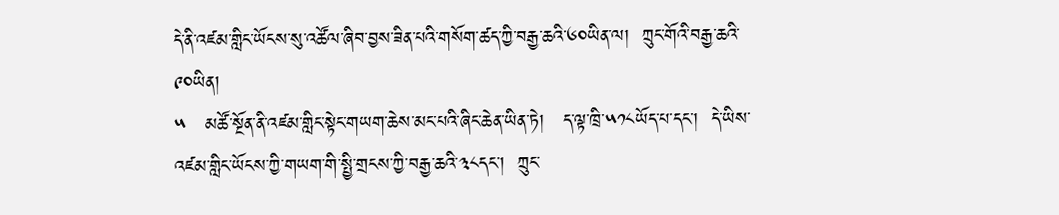དེ་ནི་འཛམ་གླིང་ཡོངས་སུ་འཚོལ་ཞིབ་བྱས་ཟིན་པའི་གསོག་ཚད་ཀྱི་བརྒྱ་ཆའི་༦༠ཡིན་ལ།  ཀྲུང་གོའི་བརྒྱ་ཆའི་༩༠ཡིན།
༥   མཚོ་སྔོན་ནི་འཛམ་གླིང་སྟེང་གཡག་ཆེས་མང་པའི་ཞིང་ཆེན་ཡིན་ཏེ།   ད་ལྟ་ཁྲི་༥༡༨ཡོད་པ་དང་།  དེ་ཡིས་འཛམ་གླིང་ཡོངས་ཀྱི་གཡག་གི་སྤྱི་གྲངས་ཀྱི་བརྒྱ་ཆའི་༣༨དང་།  ཀྲུང་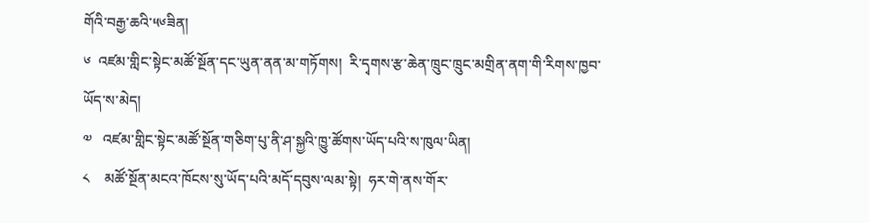གོའི་བརྒྱ་ཆའི་༥༦ཟིན།
༦  འཛམ་གླིང་སྟེང་མཚོ་སྔོན་དང་ཡུན་ནན་མ་གཏོགས།  རི་དྭགས་རྩ་ཆེན་ཁྲུང་ཁྲུང་མགྲིན་ནག་གི་རིགས་ཁྱབ་ཡོད་ས་མེད།
༧   འཛམ་གླིང་སྟེང་མཚོ་སྔོན་གཅིག་པུ་ནི་ཤ་སྐྱའི་ཁྱུ་ཚོགས་ཡོད་པའི་ས་ཁུལ་ཡིན།
༨    མཚོ་སྔོན་མངའ་ཁོངས་སུ་ཡོད་པའི་མདོ་དབུས་ལམ་སྟེ།  ཧར་གེ་ནས་གོར་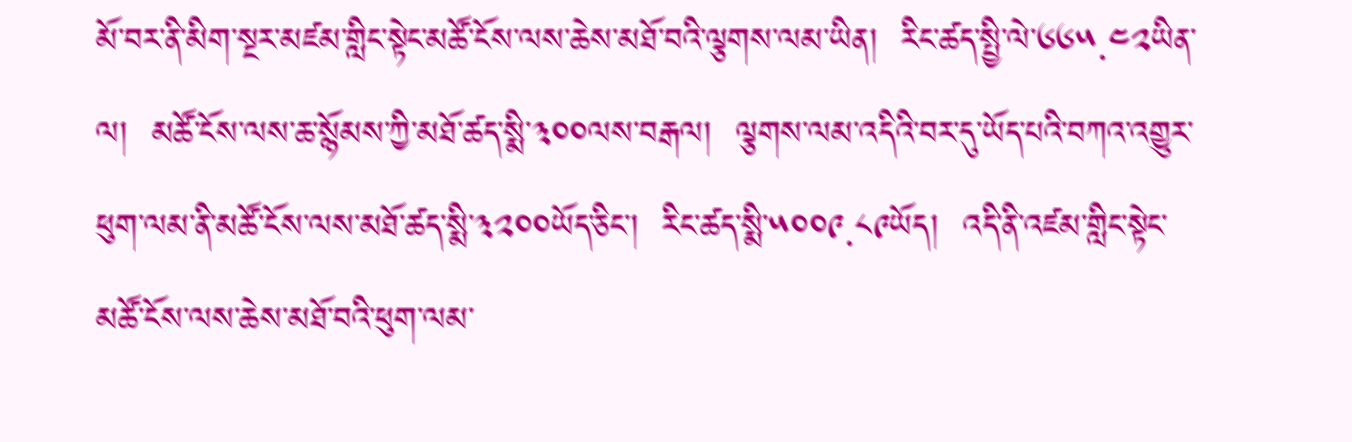མོ་བར་ནི་མིག་སྔར་མཛམ་གླིང་སྟེང་མཚོ་ངོས་ལས་ཆེས་མཐོ་བའི་ལྕགས་ལམ་ཡིན།  རིང་ཚད་སྤྱི་ལེ་༦༦༥.༤༢ཡིན་ལ།  མཚོ་ངོས་ལས་ཆ་སྙོམས་ཀྱི་མཐོ་ཚད་སྨི་༣༠༠ལས་བརྒལ།  ལྕགས་ལམ་འདིའི་བར་དུ་ཡོད་པའི་བཀའ་འགྱུར་ཕུག་ལམ་ནི་མཚོ་ངོས་ལས་མཐོ་ཚད་སྨི་༣༢༠༠ཡོད་ཅིང་།  རིང་ཚད་སྨི་༥༠༠༩.༨༩ཡོད།  འདི་ནི་འཛམ་གླིང་སྟེང་མཚོ་ངོས་ལས་ཆེས་མཐོ་བའི་ཕུག་ལམ་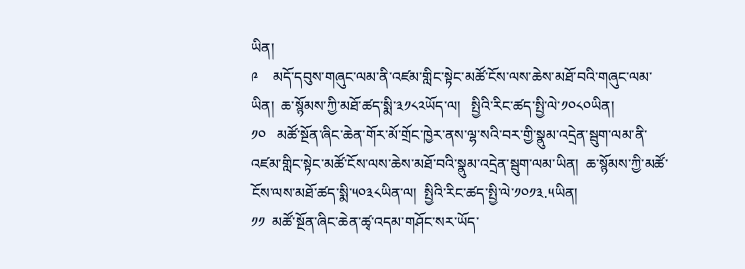ཡིན།
༩    མདོ་དབུས་གཞུང་ལམ་ནི་འཛམ་གླིང་སྟེང་མཚོ་ངོས་ལས་ཆེས་མཐོ་བའི་གཞུང་ལམ་ཡིན།  ཆ་སྙོམས་ཀྱི་མཐོ་ཚད་སྨི་༣༡༨༢ཡོད་ལ།   སྤྱིའི་རིང་ཚད་སྤྱི་ལེ་༡༠༨༠ཡིན།
༡༠   མཚོ་སྔོན་ཞིང་ཆེན་གོར་མོ་གྲོང་ཁྱེར་ནས་ལྷ་སའི་བར་གྱི་སྣུམ་འདྲེན་སྦུག་ལམ་ནི་འཛམ་གླིང་སྟེང་མཚོ་ངོས་ལས་ཆེས་མཐོ་བའི་སྣུམ་འདྲེན་སྦུག་ལམ་ཡིན།  ཆ་སྙོམས་ཀྱི་མཚོ་ངོས་ལས་མཐོ་ཚད་སྨི་༥༠༣༨ཡིན་ལ།  སྤྱིའི་རིང་ཚད་སྤྱི་ལེ་༡༠༡༣.༥ཡིན།
༡༡  མཚོ་སྔོན་ཞིང་ཆེན་ཚྭ་འདམ་གཤོང་སར་ཡོད་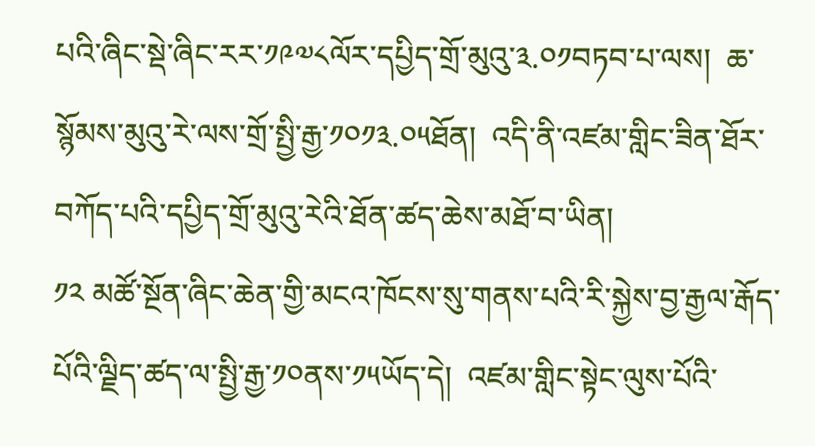པའི་ཞིང་སྡེ་ཞིང་རར་༡༩༧༨ལོར་དཔྱིད་གྲོ་མུའུ་༣.༠༡བཏབ་པ་ལས།  ཆ་སྙོམས་མུའུ་རེ་ལས་གྲོ་སྤྱི་རྒྱ་༡༠༡༣.༠༥ཐོན།  འདི་ནི་འཛམ་གླིང་ཟིན་ཐོར་བཀོད་པའི་དཔྱིད་གྲོ་མུའུ་རེའི་ཐོན་ཚད་ཆེས་མཐོ་བ་ཡིན།
༡༢ མཚོ་སྔོན་ཞིང་ཆེན་གྱི་མངའ་ཁོངས་སུ་གནས་པའི་རི་སྐྱེས་བྱ་རྒྱལ་རྒོད་པོའི་ལྗིད་ཚད་ལ་སྤྱི་རྒྱ་༡༠ནས་༡༥ཡོད་དེ།  འཛམ་གླིང་སྟེང་ལུས་པོའི་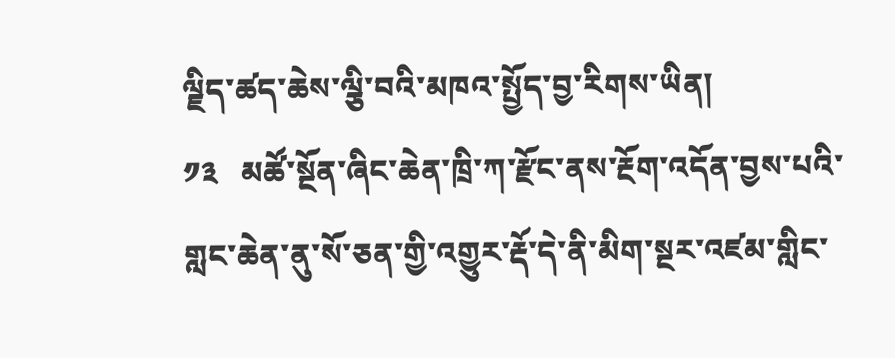ལྗིད་ཚད་ཆེས་ལྕི་བའི་མཁའ་སྤྱོད་བྱ་རིགས་ཡིན།
༡༣   མཚོ་སྔོན་ཞིང་ཆེན་ཁྲི་ཀ་རྫོང་ནས་རྔོག་འདོན་བྱས་པའི་གླང་ཆེན་ནུ་སོ་ཅན་གྱི་འགྱུར་རྡོ་དེ་ནི་མིག་སྔར་འཛམ་གླིང་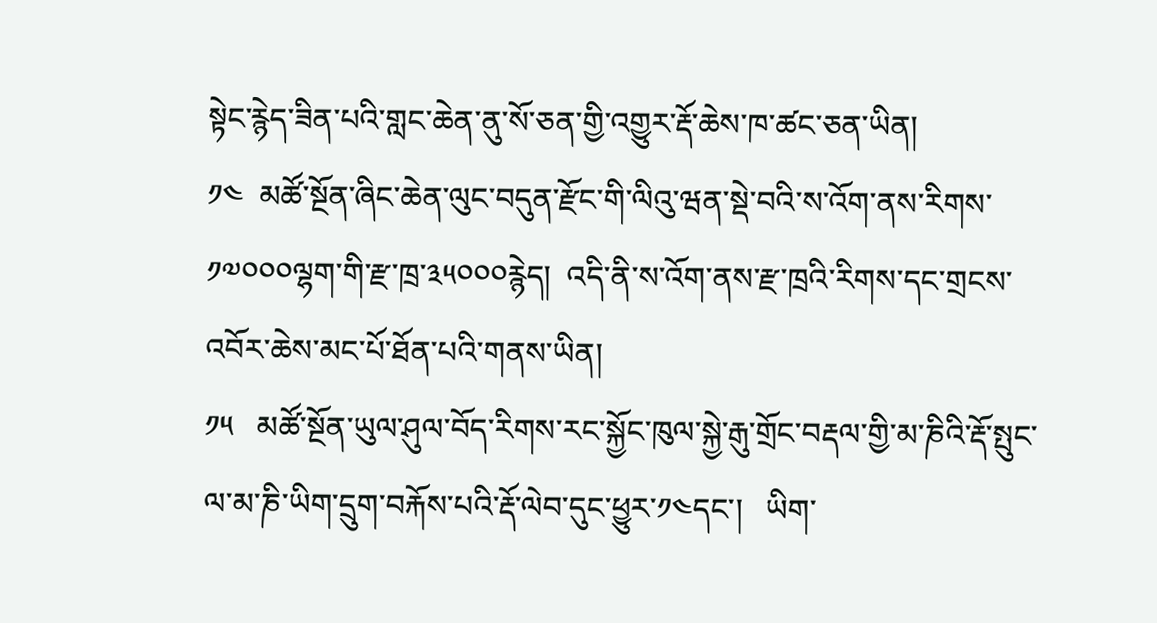སྟེང་རྙེད་ཟིན་པའི་གླང་ཆེན་ནུ་སོ་ཅན་གྱི་འགྱུར་རྡོ་ཆེས་ཁ་ཚང་ཅན་ཡིན།
༡༤  མཚོ་སྔོན་ཞིང་ཆེན་ལུང་བདུན་རྫོང་གི་ལིའུ་ཝན་སྡེ་བའི་ས་འོག་ནས་རིགས་༡༧༠༠༠ལྷག་གི་རྫ་ཁྲ་༣༥༠༠༠རྙེད།  འདི་ནི་ས་འོག་ནས་རྫ་ཁྲའི་རིགས་དང་གྲངས་འབོར་ཆེས་མང་པོ་ཐོན་པའི་གནས་ཡིན།
༡༥   མཚོ་སྔོན་ཡུལ་ཤུལ་བོད་རིགས་རང་སྐྱོང་ཁུལ་སྐྱེ་རྒུ་གྲོང་བརྡལ་གྱི་མ་ཎིའི་རྡོ་སྤུང་ལ་མ་ཎི་ཡིག་དྲུག་བརྐོས་པའི་རྡོ་ལེབ་དུང་ཕྱུར་༡༤དང་།   ཡིག་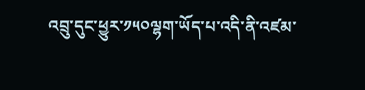འབྲུ་དུང་ཕྱུར་༡༥༠ལྷག་ཡོད་པ་འདི་ནི་འཛམ་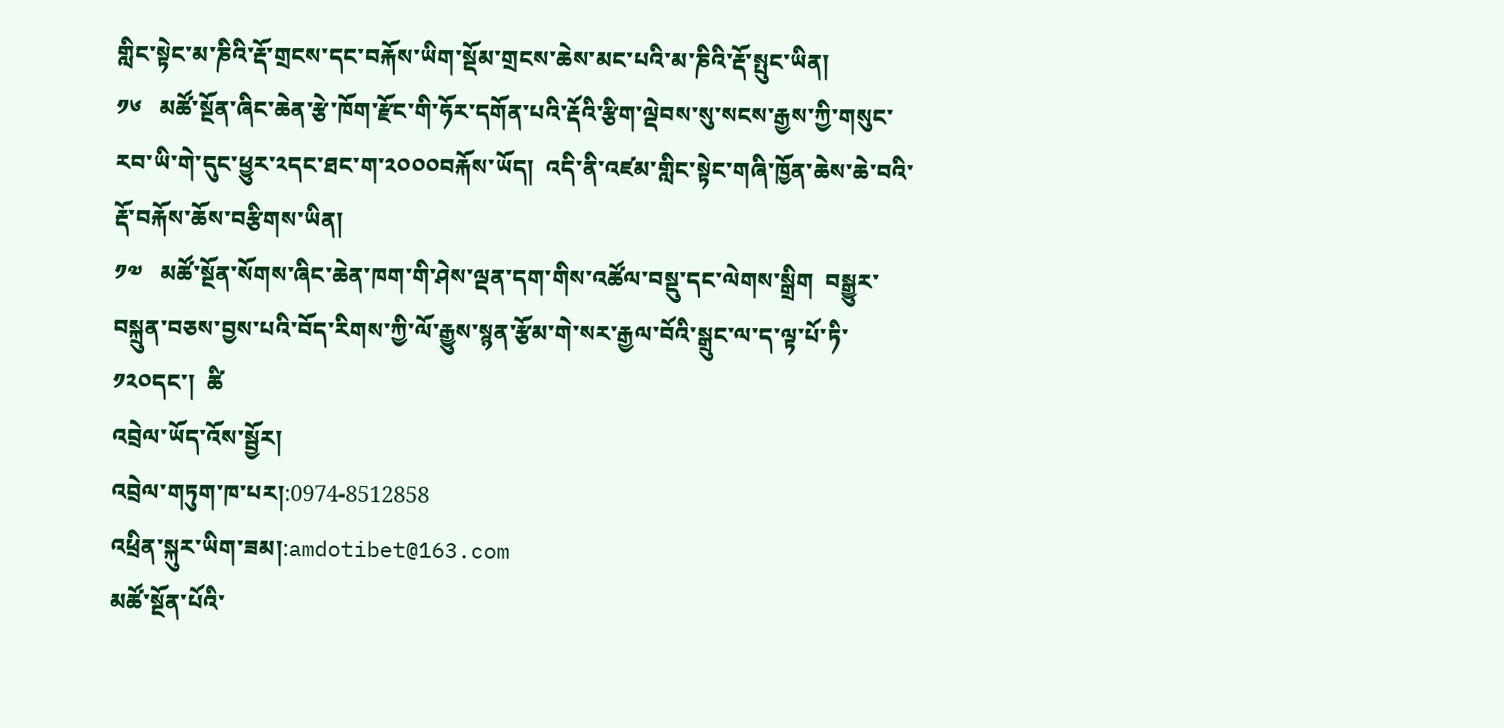གླིང་སྟེང་མ་ཎིའི་རྡོ་གྲངས་དང་བརྐོས་ཡིག་སྡོམ་གྲངས་ཆེས་མང་པའི་མ་ཎིའི་རྡོ་སྤུང་ཡིན།
༡༦   མཚོ་སྔོན་ཞིང་ཆེན་རྩེ་ཁོག་རྫོང་གི་ཧོར་དགོན་པའི་རྡོའི་རྩིག་ལྡེབས་སུ་སངས་རྒྱས་ཀྱི་གསུང་རབ་ཡི་གེ་དུང་ཕྱུར་༢དང་ཐང་ག་༢༠༠༠བརྐོས་ཡོད།  འདི་ནི་འཛམ་གླིང་སྟེང་གཞི་ཁྱོན་ཆེས་ཆེ་བའི་རྡོ་བརྐོས་ཆོས་བརྩིགས་ཡིན།
༡༧   མཚོ་སྔོན་སོགས་ཞིང་ཆེན་ཁག་གི་ཤེས་ལྡན་དག་གིས་འཚོལ་བསྡུ་དང་ལེགས་སྒྲིག  བསྒྱུར་བསྐྲུན་བཅས་བྱས་པའི་བོད་རིགས་ཀྱི་ལོ་རྒྱུས་སྙན་རྩོམ་གེ་སར་རྒྱལ་བོའི་སྒྲུང་ལ་ད་ལྟ་པོ་ཏི་༡༢༠དང་།  ཚི
འབྲེལ་ཡོད་འོས་སྦྱོར།
འབྲེལ་གཏུག་ཁ་པར།:0974-8512858
འཕྲིན་སྐུར་ཡིག་ཟམ།:amdotibet@163.com
མཚོ་སྔོན་པོའི་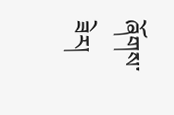ཞོགས་ཟེར།